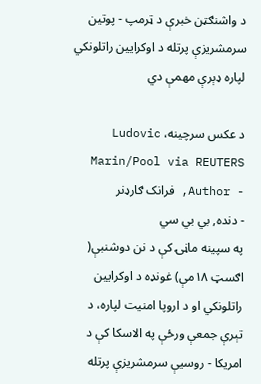د واشنګټن خبرې د ټرمپ - پوتین سرمشریزې پرتله د اوکرایین راتلونکي لپاره ډېرې مهمې دي

د عکس سرچینه، Ludovic Marin/Pool via REUTERS
- Author, فرانک ګارډنر
- دنده, بي بي سي
په سپینه ماڼۍ کې د نن دوشنبې( اګسټ ۱۸مې) غونډه د اوکرایین راتلونکي او د اروپا امنیت لپاره، د تېرې جمعې ورځې په الاسکا کې د امریکا - روسیې سرمشریزې پرتله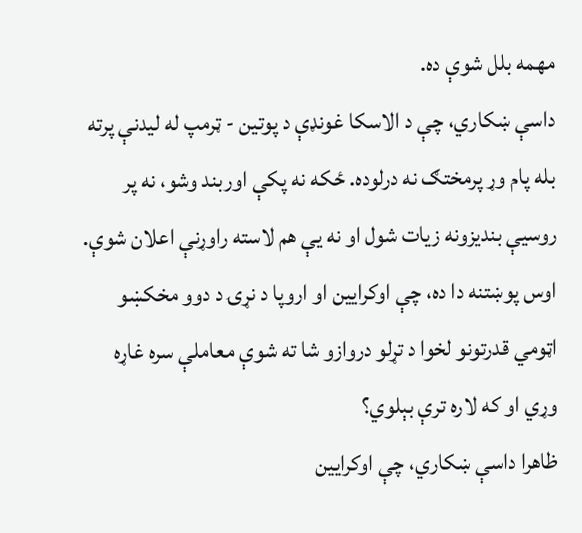مهمه بلل شوې ده.
داسې ښکاري، چې د الاسکا غونډې د پوتین - ټرمپ له لیدنې پرته بله پام وړ پرمختګ نه درلوده. ځکه نه پکې اوربند وشو، نه پر روسیې بندیزونه زیات شول او نه یې هم لاسته راوړنې اعلان شوې.
اوس پوښتنه دا ده، چې اوکرایین او اروپا د نړۍ د دوو مخکښو اټومي قدرتونو لخوا د تړلو دروازو شا ته شوې معاملې سره غاړه وړي او که لاره ترې بېلوي؟
ظاهرا داسې ښکاري، چې اوکرایین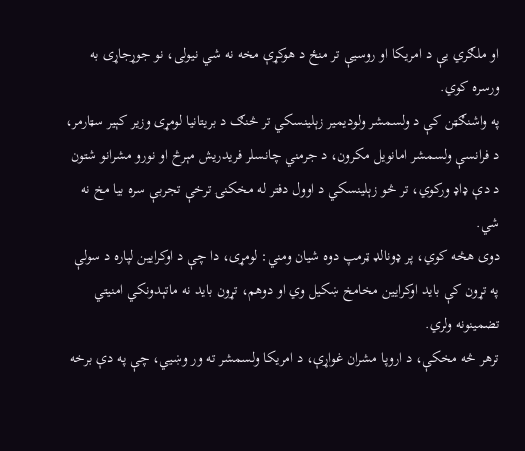او ملګري یې د امریکا او روسیې تر منځ د هوکړې مخه نه شي نیولی، نو جوړجاړی به ورسره کوي.
په واشنګټن کې د ولسمشر ولودیمیر زېلینسکي تر څنګ د بریتانیا لومړی وزیر کېیر سټارمر، د فرانسې ولسمشر امانویل مکرون، د جرمني چانسلر فریدریش مېرڅ او نورو مشرانو شتون د دې ډاډ ورکوي، تر څو زېلینسکي د اوول دفتر له مخکنۍ ترخې تجربې سره بیا مخ نه شي.
دوی هڅه کوي، پر ډونالډ ټرمپ دوه شیان ومني: لومړی، دا چې د اوکرایین لپاره د سولې په تړون کې باید اوکرایین مخامخ ښکیل وي او دوهم، تړون باید نه ماتېدونکي امنیتي تضمینونه ولري.
ترهر څه مخکې، د اروپا مشران غواړې، د امريکا ولسمشر ته ور وښیي، چې په دې برخه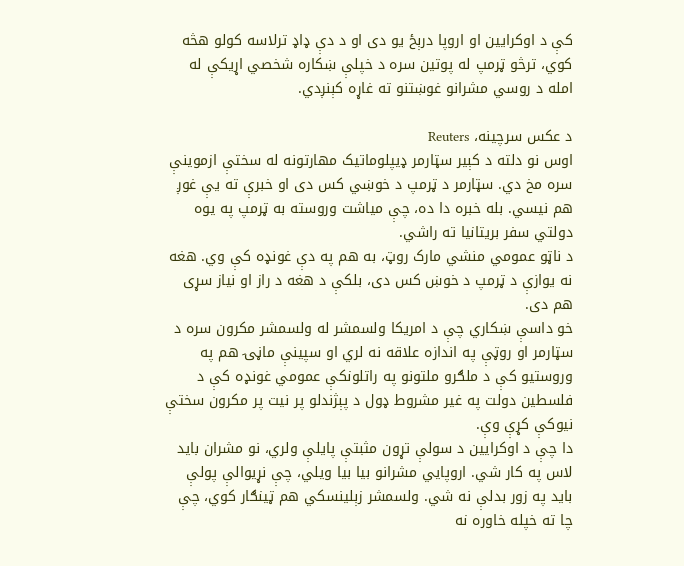کې د اوکرایين او اروپا درېځ یو دی او د دې ډاډ ترلاسه کولو هڅه کوي، ترڅو ټرمپ له پوتين سره د خپلې ښکاره شخصي اړيکې له امله د روسي مشرانو غوښتنو ته غاړه کېنږدي.

د عکس سرچینه، Reuters
اوس نو دلته د کېیر سټارمر ډیپلوماتیک مهارتونه له سختې ازموینې سره مخ دي. سټارمر د ټرمپ د خوښي کس دی او خبرې ته یې غوږ هم نیسي. بله خبره دا ده، چې میاشت وروسته به ټرمپ په یوه دولتي سفر بریتانیا ته راشي.
د ناټو عمومي منشي مارک روټ، به هم په دې غونډه کې وي. هغه نه یوازې د ټرمپ د خوښ کس دی، بلکې د هغه د راز او نیاز سړی هم دی.
خو داسې ښکاري چې د امریکا ولسمشر له ولسمشر مکرون سره د سټارمر او روټې په اندازه علاقه نه لري او سپینې ماڼۍ هم په وروستیو کې د ملګرو ملتونو په راتلونکې عمومي غونډه کې د فلسطین دولت په غیر مشروط ډول د پېژندلو پر نیت پر مکرون سختې نیوکې کړې وې.
دا چې د اوکرایین د سولې تړون مثبتې پایلې ولري، نو مشران باید لاس په کار شي. اروپايي مشرانو بیا بیا ویلي، چې نړیوالې پولې باید په زور بدلې نه شي. ولسمشر زېلینسکي هم ټینګار کوي، چې چا ته خپله خاوره نه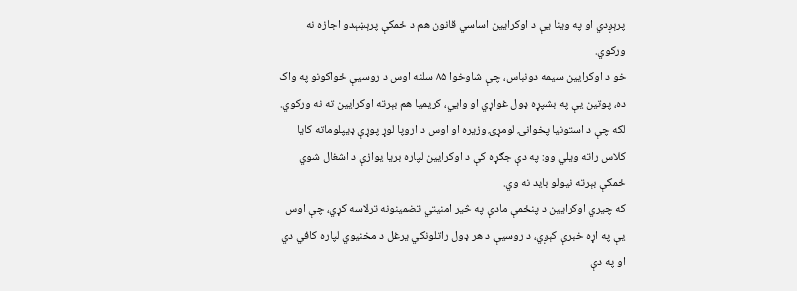پرېږدي او په وینا یې د اوکرایین اساسي قانون هم د ځمکې پرېښېدو اجازه نه ورکوي.
خو د اوکرایین سیمه دونباس، چې شاوخوا ۸۵ سلنه اوس د روسیې ځواکونو په واک ده، پوتین یې په بشپړه ډول غواړي او وايي، کریمیا هم بېرته اوکرایین ته نه ورکوي.
لکه چې د استونیا پخوانۍ لومړۍ وزیره او اوس د اروپا لوړ پوړې ډیپلوماته کایا کلاس راته ویلي وو: په دې جګړه کې د اوکرایین لپاره بریا یوازې د اشغال شوي ځمکې بېرته نیولو باید نه وي.
که چیري اوکرایین د پنځمې مادې په څیر امنیتي تضمینونه ترلاسه کړي، چې اوس یې په اړه خبرې کېږي، د روسیې د هر ډول راتلونکي یرغل د مخنیوي لپاره کافي دي او په دې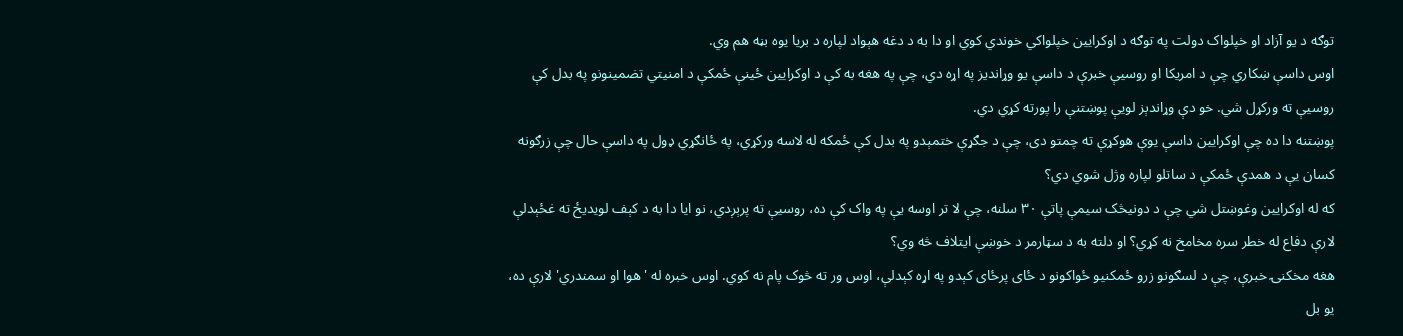توګه د یو آزاد او خپلواک دولت په توګه د اوکرایین خپلواکي خوندي کوي او دا به د دغه هېواد لپاره د بریا یوه بڼه هم وي.
اوس داسې ښکاري چې د امريکا او روسيې خبرې د داسې یو وړانديز په اړه دي، چې په هغه به کې د اوکرایين ځينې ځمکې د امنيتي تضمینونو په بدل کې روسیې ته ورکړل شي. خو دې وړاندېز لویې پوښتنې را پورته کړي دي.
پوښتنه دا ده چې اوکرايین داسې یوې هوکړې ته چمتو دی، چې د جګړې ختمېدو په بدل کې ځمکه له لاسه ورکړي، په ځانګړي ډول په داسې حال چې زرګونه کسان یې د همدې ځمکې د ساتلو لپاره وژل شوي دي؟
که له اوکرایین وغوښتل شي چې د دونیڅک سیمې پاتې ۳۰ سلنه، چې لا تر اوسه یې په واک کې ده، روسیې ته پرېږدي، نو ایا دا به د کېف لویدیځ ته غځېدلې لارې دفاع له خطر سره مخامخ نه کړي؟ او دلته به د سټارمر د خوښې ایتلاف څه وي؟
هغه مخکنۍ خبرې، چې د لسګونو زرو ځمکنیو ځواکونو د ځای پرځای کېدو په اړه کېدلې، اوس ور ته څوک پام نه کوي. اوس خبره له 'هوا او سمندري' لارې ده، یو بل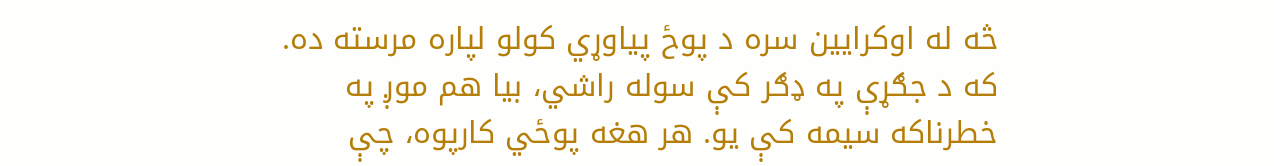څه له اوکرایین سره د پوځ پیاوړي کولو لپاره مرسته ده.
که د جګړې په ډګر کې سوله راشي، بیا هم موږ په خطرناکه سیمه کې یو. هر هغه پوځي کارپوه، چې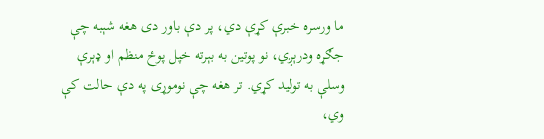ما ورسره خبرې کړې دي، پر دې باور دی هغه شېبه چې جګړه ودرېږي، نو پوتین به بېرته خپل پوځ منظم او ډېرې وسلې به تولید کړي. تر هغه چې نوموړی په دې حالت کې وي،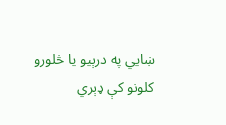ښايي په درېیو یا څلورو کلونو کې ډېري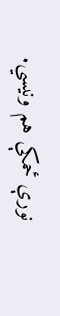نورې ځمکې هم ونیسي.